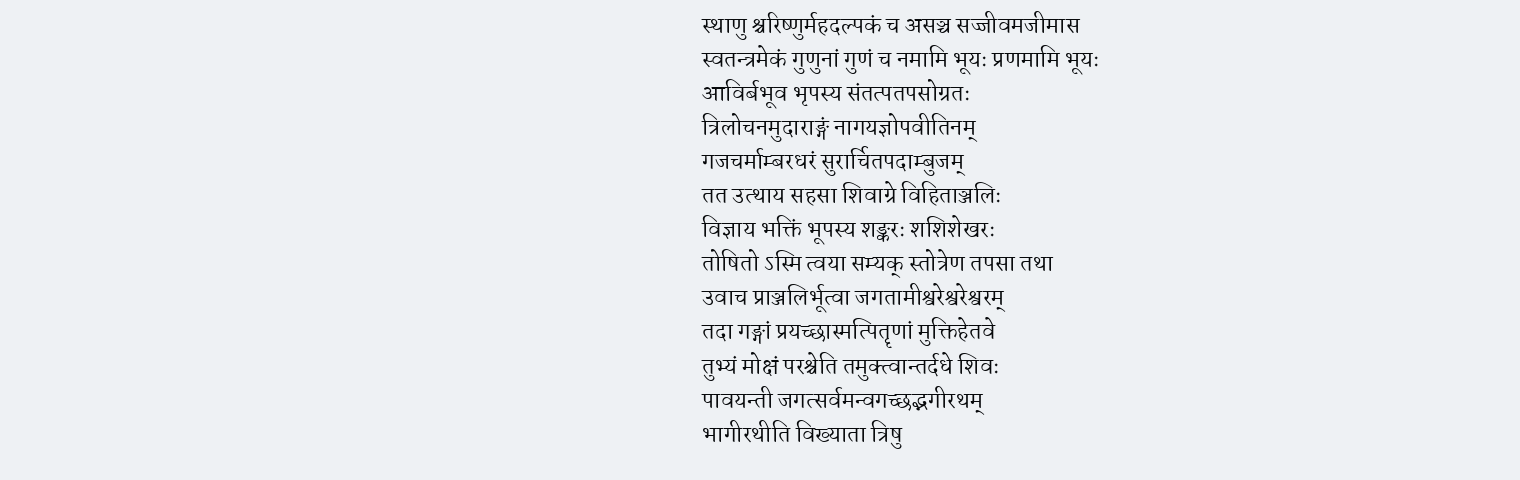स्थाणु श्चरिष्णुर्महदल्पकं च असञ्च सज्जीवमजीमास
स्वतन्त्रमेकं गुणुनां गुणं च नमामि भूयः प्रणमामि भूयः
आविर्बभूव भृपस्य संतत्पतपसोग्रतः
त्रिलोचनमुदाराङ्गं नागयज्ञोपवीतिनम्
गजचर्माम्बरधरं सुरार्चितपदाम्बुजम्
तत उत्थाय सहसा शिवाग्रे विहिताञ्जलिः
विज्ञाय भक्तिं भूपस्य शङ्करः शशिशेखरः
तोषितो ऽस्मि त्वया सम्यक् स्तोत्रेण तपसा तथा
उवाच प्राञ्जलिर्भूत्वा जगतामीश्वरेश्वरेश्वरम्
तदा गङ्गां प्रयच्छास्मत्पितॄणां मुक्तिहेतवे
तुभ्यं मोक्षं परश्चेति तमुक्त्वान्तर्दधे शिवः
पावयन्ती जगत्सर्वमन्वगच्छद्भगीरथम्
भागीरथीति विख्याता त्रिषु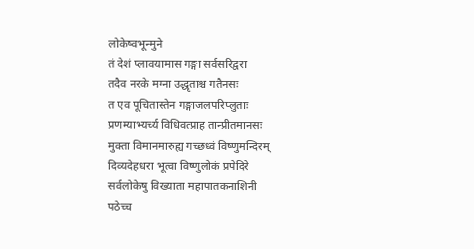लोकेष्वभून्मुने
तं देशं प्लावयामास गङ्गा सर्वसरिद्वरा
तदैव नरके मग्ना उद्धृताश्च गतैनसः
त एव पूचितास्तेन गङ्गाजलपरिप्लुताः
प्रणम्याभ्यर्च्य विधिवत्प्राह तान्प्रीतमानसः
मुक्ता विमानमारुह्य गच्छध्वं विष्णुमन्दिरम्
दिव्यदेहधरा भूत्वा विष्णुलोकं प्रपेदिरे
सर्वलोकेषु विख्याता महापातकनाशिनी
पठेच्च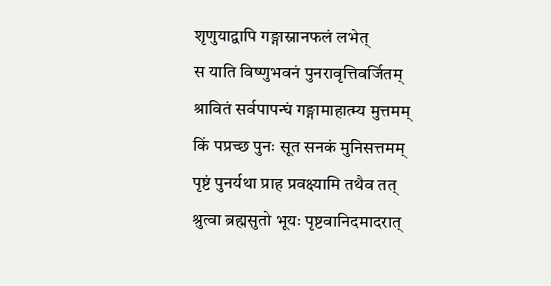शृणुयाद्वापि गङ्गास्नानफलं लभेत्
स याति विष्णुभवनं पुनरावृत्तिवर्जितम्
श्रावितं सर्वपापन्घं गङ्गामाहात्म्य मुत्तमम्
किं पप्रच्छ पुनः सूत सनकं मुनिसत्तमम्
पृष्टं पुनर्यथा प्राह प्रवक्ष्यामि तथैव तत्
श्रुत्वा ब्रह्मसुतो भूयः पृष्टवानिदमादरात्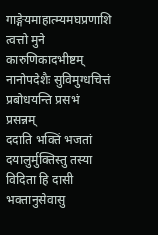गाङ्गेयमाहात्म्यमघप्रणाशि त्वत्तो मुने कारुणिकादभीष्टम्
नानोपदेशैः सुविमुग्धचित्तं प्रबोधयन्ति प्रसभं प्रसन्नम्
ददाति भक्तिं भजतां दयालुर्मुक्तिस्तु तस्या विदिता हि दासी
भक्तानुसेवासु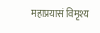महाप्रयासं विमृश्य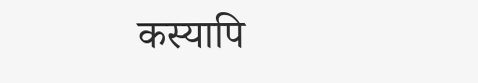कस्यापि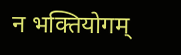न भक्तियोगम्